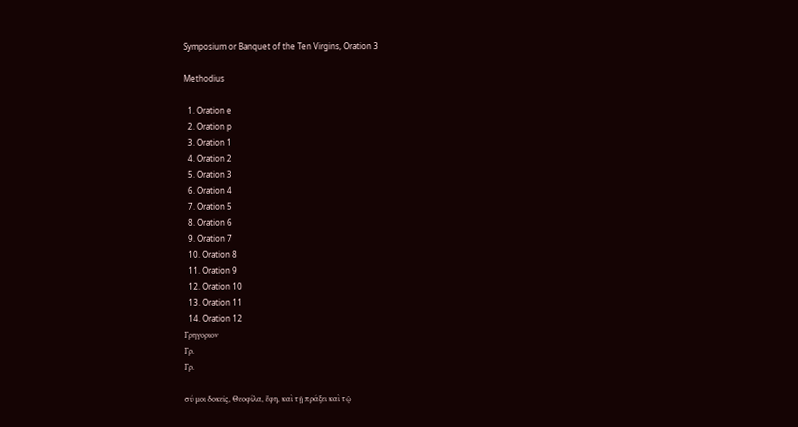Symposium or Banquet of the Ten Virgins, Oration 3

Methodius

  1. Oration e
  2. Oration p
  3. Oration 1
  4. Oration 2
  5. Oration 3
  6. Oration 4
  7. Oration 5
  8. Oration 6
  9. Oration 7
  10. Oration 8
  11. Oration 9
  12. Oration 10
  13. Oration 11
  14. Oration 12
Γρηγοριον
Γρ.
Γρ.

σύ μοι δοκεῖς, Θεοφίλα, ἔφη, καὶ τῇ πράξει καὶ τῷ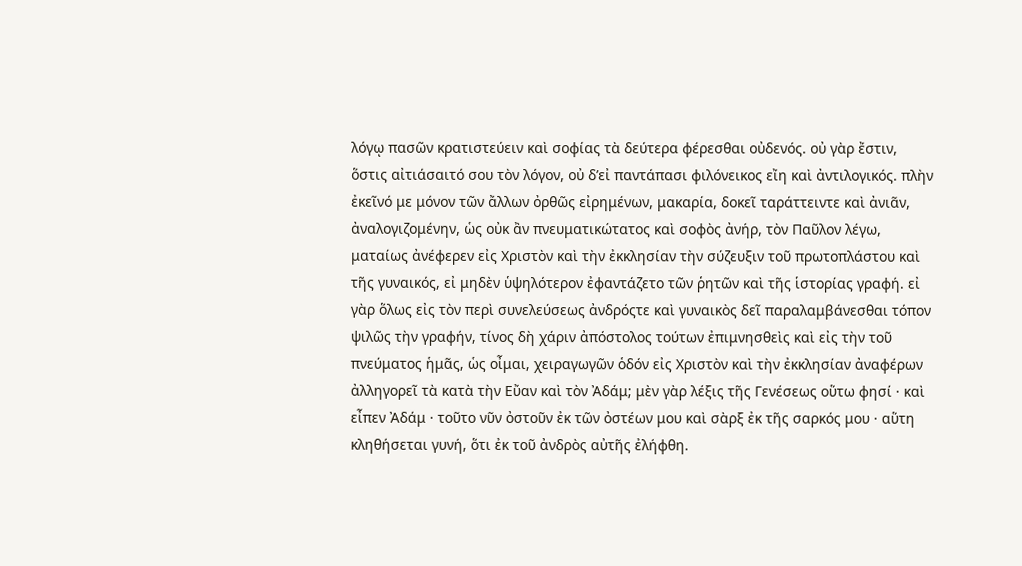λόγῳ πασῶν κρατιστεύειν καὶ σοφίας τὰ δεύτερα φέρεσθαι οὐδενός. οὐ γὰρ ἔστιν, ὅστις αἰτιάσαιτό σου τὸν λόγον, οὐ δ’εἰ παντάπασι φιλόνεικος εἴη καὶ ἀντιλογικός. πλὴν ἐκεῖνό με μόνον τῶν ἄλλων ὀρθῶς εἰρημένων, μακαρία, δοκεῖ ταράττειντε καὶ ἀνιᾶν, ἀναλογιζομένην, ὡς οὐκ ἂν πνευματικώτατος καὶ σοφὸς ἀνήρ, τὸν Παῦλον λέγω, ματαίως ἀνέφερεν εἰς Χριστὸν καὶ τὴν ἐκκλησίαν τὴν σύζευξιν τοῦ πρωτοπλάστου καὶ τῆς γυναικός, εἰ μηδὲν ὑψηλότερον ἐφαντάζετο τῶν ῥητῶν καὶ τῆς ἱστορίας γραφή. εἰ γὰρ ὅλως εἰς τὸν περὶ συνελεύσεως ἀνδρόςτε καὶ γυναικὸς δεῖ παραλαμβάνεσθαι τόπον ψιλῶς τὴν γραφήν, τίνος δὴ χάριν ἀπόστολος τούτων ἐπιμνησθεὶς καὶ εἰς τὴν τοῦ πνεύματος ἡμᾶς, ὡς οἶμαι, χειραγωγῶν ὁδόν εἰς Χριστὸν καὶ τὴν ἐκκλησίαν ἀναφέρων ἀλληγορεῖ τὰ κατὰ τὴν Εὔαν καὶ τὸν Ἀδάμ; μὲν γὰρ λέξις τῆς Γενέσεως οὕτω φησί · καὶ εἶπεν Ἀδάμ · τοῦτο νῦν ὀστοῦν ἐκ τῶν ὀστέων μου καὶ σὰρξ ἐκ τῆς σαρκός μου · αὕτη κληθήσεται γυνή, ὅτι ἐκ τοῦ ἀνδρὸς αὐτῆς ἐλήφθη.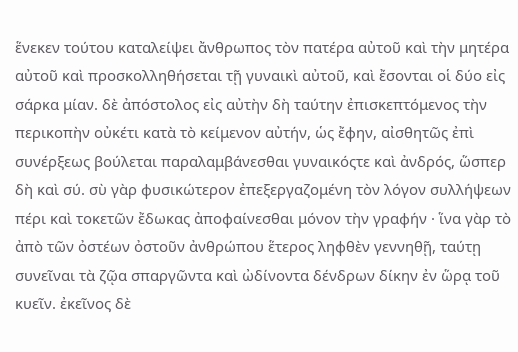ἕνεκεν τούτου καταλείψει ἄνθρωπος τὸν πατέρα αὐτοῦ καὶ τὴν μητέρα αὐτοῦ καὶ προσκολληθήσεται τῇ γυναικὶ αὐτοῦ, καὶ ἔσονται οἱ δύο εἰς σάρκα μίαν. δὲ ἀπόστολος εἰς αὐτὴν δὴ ταύτην ἐπισκεπτόμενος τὴν περικοπὴν οὐκέτι κατὰ τὸ κείμενον αὐτήν, ὡς ἔφην, αἰσθητῶς ἐπὶ συνέρξεως βούλεται παραλαμβάνεσθαι γυναικόςτε καὶ ἀνδρός, ὥσπερ δὴ καὶ σύ. σὺ γὰρ φυσικώτερον ἐπεξεργαζομένη τὸν λόγον συλλήψεων πέρι καὶ τοκετῶν ἔδωκας ἀποφαίνεσθαι μόνον τὴν γραφήν · ἵνα γὰρ τὸ ἀπὸ τῶν ὀστέων ὀστοῦν ἀνθρώπου ἕτερος ληφθὲν γεννηθῇ, ταύτῃ συνεῖναι τὰ ζῷα σπαργῶντα καὶ ὠδίνοντα δένδρων δίκην ἐν ὥρᾳ τοῦ κυεῖν. ἐκεῖνος δὲ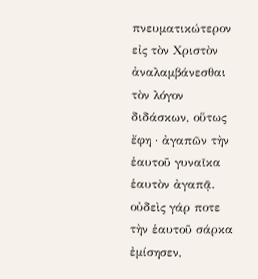πνευματικώτερον εἰς τὸν Χριστὸν ἀναλαμβάνεσθαι τὸν λόγον διδάσκων, οὕτως ἔφη · ἀγαπῶν τὴν ἑαυτοῦ γυναῖκα ἑαυτὸν ἀγαπᾷ. οὐδεὶς γάρ ποτε τὴν ἑαυτοῦ σάρκα ἐμίσησεν,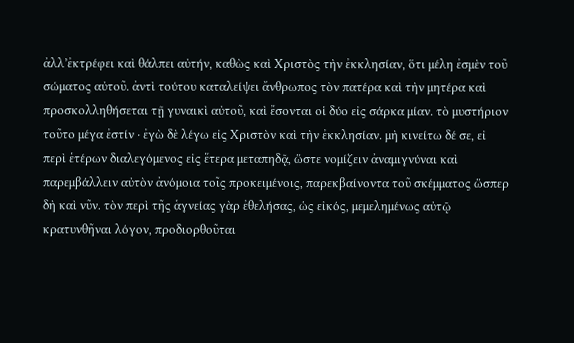ἀλλ’ἐκτρέφει καὶ θάλπει αὐτήν, καθὼς καὶ Χριστὸς τὴν ἐκκλησίαν, ὅτι μέλη ἐσμὲν τοῦ σώματος αὐτοῦ. ἀντὶ τούτου καταλείψει ἄνθρωπος τὸν πατέρα καὶ τὴν μητέρα καὶ προσκολληθήσεται τῇ γυναικὶ αὐτοῦ, καὶ ἔσονται οἱ δύο εἰς σάρκα μίαν. τὸ μυστήριον τοῦτο μέγα ἐστίν · ἐγὼ δὲ λέγω εἰς Χριστὸν καὶ τὴν ἐκκλησίαν. μὴ κινείτω δέ σε, εἰ περὶ ἑτέρων διαλεγόμενος εἰς ἕτερα μεταπηδᾷ, ὥστε νομίζειν ἀναμιγνύναι καὶ παρεμβάλλειν αὐτὸν ἀνόμοια τοῖς προκειμένοις, παρεκβαίνοντα τοῦ σκέμματος ὥσπερ δὴ καὶ νῦν. τὸν περὶ τῆς ἁγνείας γὰρ ἐθελήσας, ὡς εἰκός, μεμελημένως αὐτῷ κρατυνθῆναι λόγον, προδιορθοῦται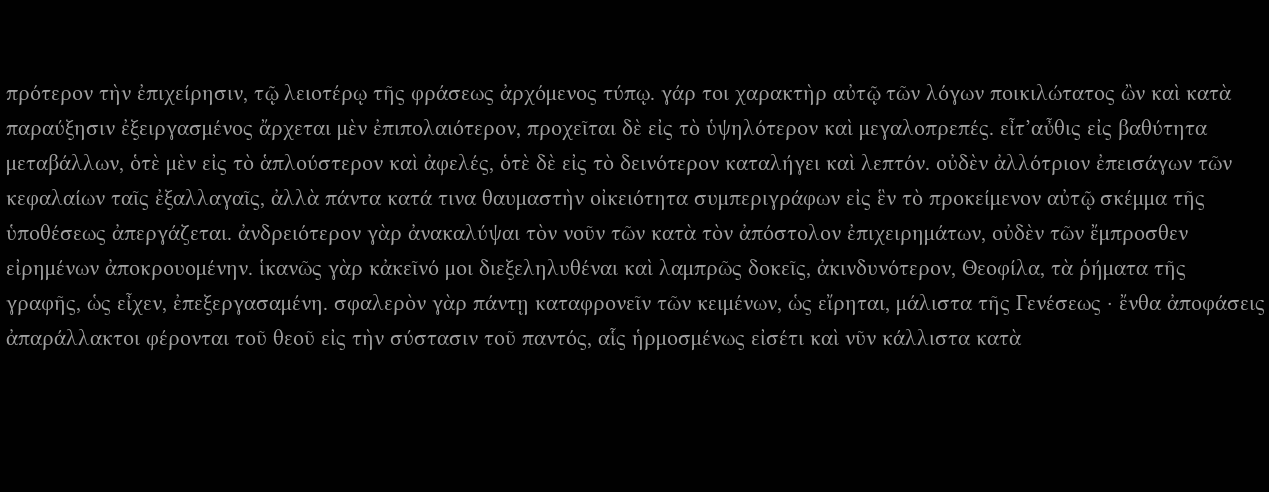πρότερον τὴν ἐπιχείρησιν, τῷ λειοτέρῳ τῆς φράσεως ἀρχόμενος τύπῳ. γάρ τοι χαρακτὴρ αὐτῷ τῶν λόγων ποικιλώτατος ὢν καὶ κατὰ παραύξησιν ἐξειργασμένος ἄρχεται μὲν ἐπιπολαιότερον, προχεῖται δὲ εἰς τὸ ὑψηλότερον καὶ μεγαλοπρεπές. εἶτ’αὖθις εἰς βαθύτητα μεταβάλλων, ὁτὲ μὲν εἰς τὸ ἁπλούστερον καὶ ἀφελές, ὁτὲ δὲ εἰς τὸ δεινότερον καταλήγει καὶ λεπτόν. οὐδὲν ἀλλότριον ἐπεισάγων τῶν κεφαλαίων ταῖς ἐξαλλαγαῖς, ἀλλὰ πάντα κατά τινα θαυμαστὴν οἰκειότητα συμπεριγράφων εἰς ἓν τὸ προκείμενον αὐτῷ σκέμμα τῆς ὑποθέσεως ἀπεργάζεται. ἀνδρειότερον γὰρ ἀνακαλύψαι τὸν νοῦν τῶν κατὰ τὸν ἀπόστολον ἐπιχειρημάτων, οὐδὲν τῶν ἔμπροσθεν εἰρημένων ἀποκρουομένην. ἱκανῶς γὰρ κἀκεῖνό μοι διεξεληλυθέναι καὶ λαμπρῶς δοκεῖς, ἀκινδυνότερον, Θεοφίλα, τὰ ῥήματα τῆς γραφῆς, ὡς εἶχεν, ἐπεξεργασαμένη. σφαλερὸν γὰρ πάντῃ καταφρονεῖν τῶν κειμένων, ὡς εἴρηται, μάλιστα τῆς Γενέσεως · ἔνθα ἀποφάσεις ἀπαράλλακτοι φέρονται τοῦ θεοῦ εἰς τὴν σύστασιν τοῦ παντός, αἷς ἡρμοσμένως εἰσέτι καὶ νῦν κάλλιστα κατὰ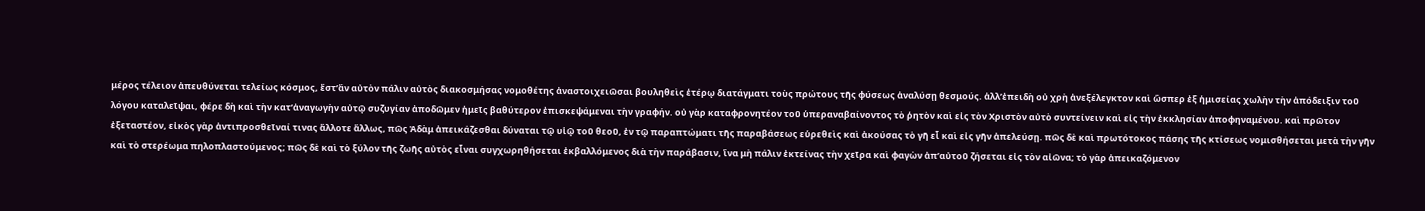μέρος τέλειον ἀπευθύνεται τελείως κόσμος, ἔστ’ἂν αὐτὸν πάλιν αὐτὸς διακοσμήσας νομοθέτης ἀναστοιχειῶσαι βουληθεὶς ἑτέρῳ διατάγματι τοὺς πρώτους τῆς φύσεως ἀναλύσῃ θεσμούς. ἀλλ’ἐπειδὴ οὐ χρὴ ἀνεξέλεγκτον καὶ ὥσπερ ἐξ ἡμισείας χωλὴν τὴν ἀπόδειξιν τοῦ λόγου καταλεῖψαι, φέρε δὴ καὶ τὴν κατ’ἀναγωγὴν αὐτῷ συζυγίαν ἀποδῶμεν ἡμεῖς βαθύτερον ἐπισκεψάμεναι τὴν γραφήν. οὐ γὰρ καταφρονητέον τοῦ ὑπεραναβαίνοντος τὸ ῥητὸν καὶ εἰς τὸν Χριστὸν αὐτὸ συντείνειν καὶ εἰς τὴν ἐκκλησίαν ἀποφηναμένου. καὶ πρῶτον ἐξεταστέον, εἰκὸς γὰρ ἀντιπροσθεῖναί τινας ἄλλοτε ἄλλως, πῶς Ἀδὰμ ἀπεικάζεσθαι δύναται τῷ υἱῷ τοῦ θεοῦ, ἐν τῷ παραπτώματι τῆς παραβάσεως εὑρεθεὶς καὶ ἀκούσας τὸ γῆ εἶ καὶ εἰς γῆν ἀπελεύσῃ. πῶς δὲ καὶ πρωτότοκος πάσης τῆς κτίσεως νομισθήσεται μετὰ τὴν γῆν καὶ τὸ στερέωμα πηλοπλαστούμενος; πῶς δὲ καὶ τὸ ξύλον τῆς ζωῆς αὐτὸς εἶναι συγχωρηθήσεται ἐκβαλλόμενος διὰ τὴν παράβασιν, ἵνα μὴ πάλιν ἐκτείνας τὴν χεῖρα καὶ φαγὼν ἀπ’αὐτοῦ ζήσεται εἰς τὸν αἰῶνα; τὸ γὰρ ἀπεικαζόμενον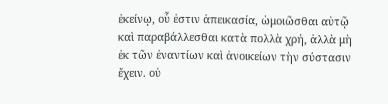ἐκείνῳ, οὗ ἐστιν ἀπεικασία, ὡμοιῶσθαι αὐτῷ καὶ παραβάλλεσθαι κατὰ πολλὰ χρή, ἀλλὰ μὴ ἐκ τῶν ἐναντίων καὶ ἀνοικείων τὴν σύστασιν ἔχειν. οὐ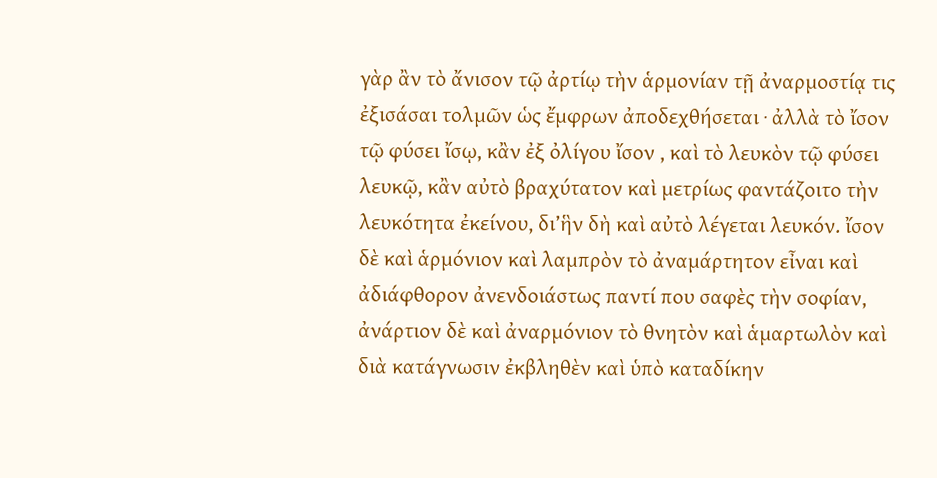γὰρ ἂν τὸ ἄνισον τῷ ἀρτίῳ τὴν ἁρμονίαν τῇ ἀναρμοστίᾳ τις ἐξισάσαι τολμῶν ὡς ἔμφρων ἀποδεχθήσεται · ἀλλὰ τὸ ἴσον τῷ φύσει ἴσῳ, κἂν ἐξ ὀλίγου ἴσον , καὶ τὸ λευκὸν τῷ φύσει λευκῷ, κἂν αὐτὸ βραχύτατον καὶ μετρίως φαντάζοιτο τὴν λευκότητα ἐκείνου, δι’ἣν δὴ καὶ αὐτὸ λέγεται λευκόν. ἴσον δὲ καὶ ἁρμόνιον καὶ λαμπρὸν τὸ ἀναμάρτητον εἶναι καὶ ἀδιάφθορον ἀνενδοιάστως παντί που σαφὲς τὴν σοφίαν, ἀνάρτιον δὲ καὶ ἀναρμόνιον τὸ θνητὸν καὶ ἁμαρτωλὸν καὶ διὰ κατάγνωσιν ἐκβληθὲν καὶ ὑπὸ καταδίκην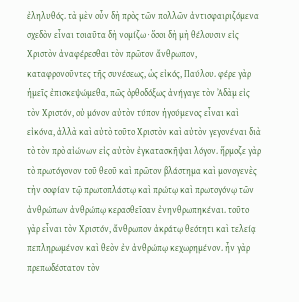ἐληλυθός. τὰ μὲν οὖν δὴ πρὸς τῶν πολλῶν ἀντισφαιριζόμενα σχεδὸν εἶναι τοιαῦτα δὴ νομίζω · ὅσοι δὴ μὴ θέλουσιν εἰς Χριστὸν ἀναφέρεσθαι τὸν πρῶτον ἄνθρωπον, καταφρονοῦντες τῆς συνέσεως, ὡς εἰκός, Παύλου. φέρε γὰρ ἡμεῖς ἐπισκεψώμεθα, πῶς ὀρθοδόξως ἀνήγαγε τὸν Ἀδὰμ εἰς τὸν Χριστόν, οὐ μόνον αὐτὸν τύπον ἡγούμενος εἶναι καὶ εἰκόνα, ἀλλὰ καὶ αὐτὸ τοῦτο Χριστὸν καὶ αὐτὸν γεγονέναι διὰ τὸ τὸν πρὸ αἰώνων εἰς αὐτὸν ἐγκατασκῆψαι λόγον. ἥρμοζε γὰρ τὸ πρωτόγονον τοῦ θεοῦ καὶ πρῶτον βλάστημα καὶ μονογενὲς τὴν σοφίαν τῷ πρωτοπλάστῳ καὶ πρώτῳ καὶ πρωτογόνῳ τῶν ἀνθρώπων ἀνθρώπῳ κερασθεῖσαν ἐνηνθρωπηκέναι. τοῦτο γὰρ εἶναι τὸν Χριστόν, ἄνθρωπον ἀκράτῳ θεότητι καὶ τελείᾳ πεπληρωμένον καὶ θεὸν ἐν ἀνθρώπῳ κεχωρημένον. ἦν γὰρ πρεπωδέστατον τὸν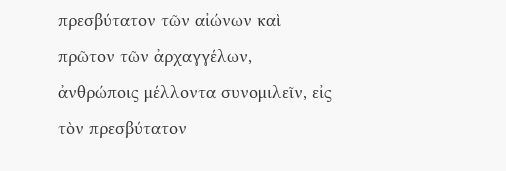πρεσβύτατον τῶν αἰώνων καὶ πρῶτον τῶν ἀρχαγγέλων, ἀνθρώποις μέλλοντα συνομιλεῖν, εἰς τὸν πρεσβύτατον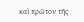καὶ πρῶτον τῆς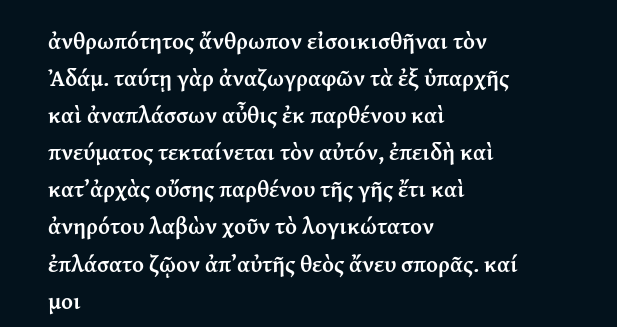ἀνθρωπότητος ἄνθρωπον εἰσοικισθῆναι τὸν Ἀδάμ. ταύτῃ γὰρ ἀναζωγραφῶν τὰ ἐξ ὑπαρχῆς καὶ ἀναπλάσσων αὖθις ἐκ παρθένου καὶ πνεύματος τεκταίνεται τὸν αὐτόν, ἐπειδὴ καὶ κατ’ἀρχὰς οὔσης παρθένου τῆς γῆς ἔτι καὶ ἀνηρότου λαβὼν χοῦν τὸ λογικώτατον ἐπλάσατο ζῷον ἀπ’αὐτῆς θεὸς ἄνευ σπορᾶς. καί μοι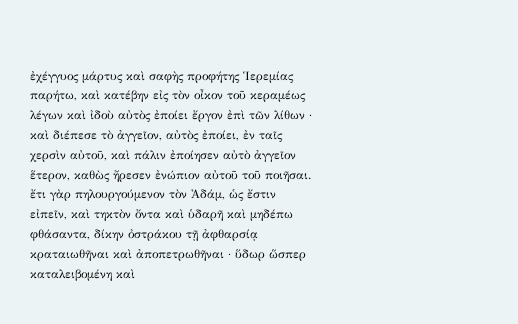ἐχέγγυος μάρτυς καὶ σαφὴς προφήτης Ἱερεμίας παρήτω, καὶ κατέβην εἰς τὸν οἶκον τοῦ κεραμέως λέγων καὶ ἰδοὺ αὐτὸς ἐποίει ἔργον ἐπὶ τῶν λίθων · καὶ διέπεσε τὸ ἀγγεῖον, αὐτὸς ἐποίει, ἐν ταῖς χερσὶν αὐτοῦ, καὶ πάλιν ἐποίησεν αὐτὸ ἀγγεῖον ἕτερον, καθὼς ἤρεσεν ἐνώπιον αὐτοῦ τοῦ ποιῆσαι. ἔτι γὰρ πηλουργούμενον τὸν Ἀδάμ, ὡς ἔστιν εἰπεῖν, καὶ τηκτὸν ὄντα καὶ ὑδαρῆ καὶ μηδέπω φθάσαντα, δίκην ὀστράκου τῇ ἀφθαρσίᾳ κραταιωθῆναι καὶ ἀποπετρωθῆναι · ὕδωρ ὥσπερ καταλειβομένη καὶ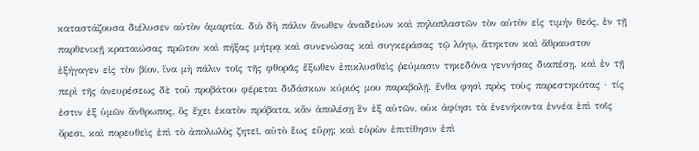καταστάζουσα διέλυσεν αὐτὸν ἁμαρτία. διὸ δὴ πάλιν ἄνωθεν ἀναδεύων καὶ πηλοπλαστῶν τὸν αὐτὸν εἰς τιμήν θεός, ἐν τῇ παρθενικῇ κραταιώσας πρῶτον καὶ πήξας μήτρᾳ καὶ συνενώσας καὶ συγκεράσας τῷ λόγῳ, ἄτηκτον καὶ ἄθραυστον ἐξήγαγεν εἰς τὸν βίον, ἵνα μὴ πάλιν τοῖς τῆς φθορᾶς ἔξωθεν ἐπικλυσθεὶς ῥεύμασιν τηκεδόνα γεννήσας διαπέσῃ. καὶ ἐν τῇ περὶ τῆς ἀνευρέσεως δὲ τοῦ προβάτου φέρεται διδάσκων κύριός μου παραβολῇ. ἔνθα φησὶ πρὸς τοὺς παρεστηκότας · τίς ἐστιν ἐξ ὑμῶν ἄνθρωπος, ὃς ἔχει ἑκατὸν πρόβατα, κἂν ἀπολέσῃ ἓν ἐξ αὐτῶν, οὐκ ἀφίησι τὰ ἐνενήκοντα ἐννέα ἐπὶ τοῖς ὄρεσι, καὶ πορευθεὶς ἐπὶ τὸ ἀπολωλὸς ζητεῖ, αὐτὸ ἕως εὕρῃ; καὶ εὑρὼν ἐπιτίθησιν ἐπὶ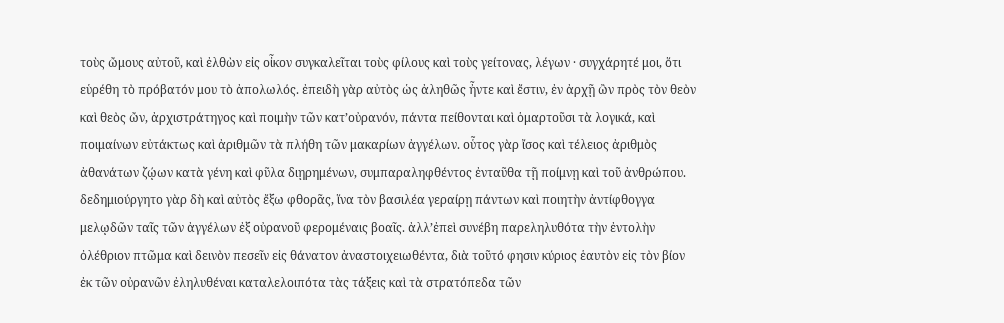τοὺς ὤμους αὐτοῦ, καὶ ἐλθὼν εἰς οἶκον συγκαλεῖται τοὺς φίλους καὶ τοὺς γείτονας, λέγων · συγχάρητέ μοι, ὅτι εὑρέθη τὸ πρόβατόν μου τὸ ἀπολωλός. ἐπειδὴ γὰρ αὐτὸς ὡς ἀληθῶς ἦντε καὶ ἔστιν, ἐν ἀρχῇ ὢν πρὸς τὸν θεὸν καὶ θεὸς ὤν, ἀρχιστράτηγος καὶ ποιμὴν τῶν κατ’οὐρανόν, πάντα πείθονται καὶ ὁμαρτοῦσι τὰ λογικά, καὶ ποιμαίνων εὐτάκτως καὶ ἀριθμῶν τὰ πλήθη τῶν μακαρίων ἀγγέλων. οὗτος γὰρ ἴσος καὶ τέλειος ἀριθμὸς ἀθανάτων ζῴων κατὰ γένη καὶ φῦλα διῃρημένων, συμπαραληφθέντος ἐνταῦθα τῇ ποίμνῃ καὶ τοῦ ἀνθρώπου. δεδημιούργητο γὰρ δὴ καὶ αὐτὸς ἔξω φθορᾶς, ἵνα τὸν βασιλέα γεραίρῃ πάντων καὶ ποιητὴν ἀντίφθογγα μελῳδῶν ταῖς τῶν ἀγγέλων ἐξ οὐρανοῦ φερομέναις βοαῖς. ἀλλ’ἐπεὶ συνέβη παρεληλυθότα τὴν ἐντολὴν ὀλέθριον πτῶμα καὶ δεινὸν πεσεῖν εἰς θάνατον ἀναστοιχειωθέντα, διὰ τοῦτό φησιν κύριος ἑαυτὸν εἰς τὸν βίον ἐκ τῶν οὐρανῶν ἐληλυθέναι καταλελοιπότα τὰς τάξεις καὶ τὰ στρατόπεδα τῶν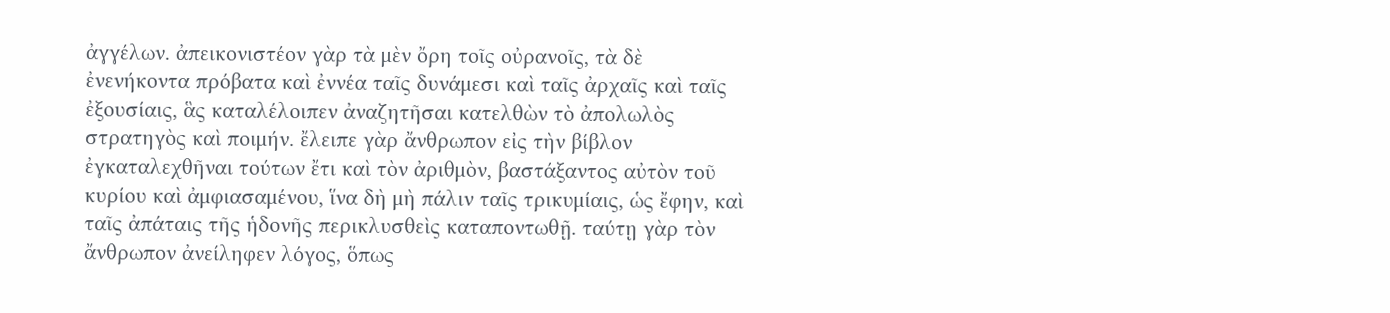ἀγγέλων. ἀπεικονιστέον γὰρ τὰ μὲν ὄρη τοῖς οὐρανοῖς, τὰ δὲ ἐνενήκοντα πρόβατα καὶ ἐννέα ταῖς δυνάμεσι καὶ ταῖς ἀρχαῖς καὶ ταῖς ἐξουσίαις, ἃς καταλέλοιπεν ἀναζητῆσαι κατελθὼν τὸ ἀπολωλὸς στρατηγὸς καὶ ποιμήν. ἔλειπε γὰρ ἄνθρωπον εἰς τὴν βίβλον ἐγκαταλεχθῆναι τούτων ἔτι καὶ τὸν ἀριθμὸν, βαστάξαντος αὐτὸν τοῦ κυρίου καὶ ἀμφιασαμένου, ἵνα δὴ μὴ πάλιν ταῖς τρικυμίαις, ὡς ἔφην, καὶ ταῖς ἀπάταις τῆς ἡδονῆς περικλυσθεὶς καταποντωθῇ. ταύτῃ γὰρ τὸν ἄνθρωπον ἀνείληφεν λόγος, ὅπως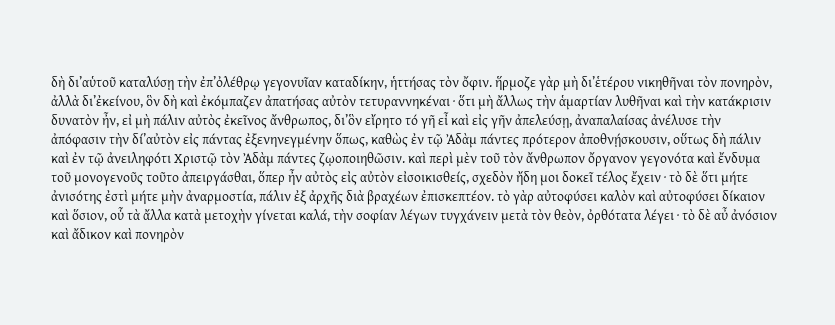δὴ δι’αὑτοῦ καταλύσῃ τὴν ἐπ’ὀλέθρῳ γεγονυῖαν καταδίκην, ἡττήσας τὸν ὄφιν. ἥρμοζε γὰρ μὴ δι’ἑτέρου νικηθῆναι τὸν πονηρὸν, ἀλλὰ δι’ἐκείνου, ὃν δὴ καὶ ἐκόμπαζεν ἀπατήσας αὐτὸν τετυραννηκέναι · ὅτι μὴ ἄλλως τὴν ἁμαρτίαν λυθῆναι καὶ τὴν κατάκρισιν δυνατὸν ἦν, εἰ μὴ πάλιν αὐτὸς ἐκεῖνος ἄνθρωπος, δι’ὃν εἴρητο τό γῆ εἶ καὶ εἰς γῆν ἀπελεύσῃ, ἀναπαλαίσας ἀνέλυσε τὴν ἀπόφασιν τὴν δί’αὐτὸν εἰς πάντας ἐξενηνεγμένην ὅπως, καθὼς ἐν τῷ Ἀδὰμ πάντες πρότερον ἀποθνῄσκουσιν, οὕτως δὴ πάλιν καὶ ἐν τῷ ἀνειληφότι Χριστῷ τὸν Ἀδὰμ πάντες ζῳοποιηθῶσιν. καὶ περὶ μὲν τοῦ τὸν ἄνθρωπον ὄργανον γεγονότα καὶ ἔνδυμα τοῦ μονογενοῦς τοῦτο ἀπειργάσθαι, ὅπερ ἦν αὐτὸς εἰς αὐτὸν εἰσοικισθείς, σχεδὸν ἤδη μοι δοκεῖ τέλος ἔχειν · τὸ δὲ ὅτι μήτε ἀνισότης ἐστὶ μήτε μὴν ἀναρμοστία, πάλιν ἐξ ἀρχῆς διὰ βραχέων ἐπισκεπτέον. τὸ γὰρ αὐτοφύσει καλὸν καὶ αὐτοφύσει δίκαιον καὶ ὅσιον, οὗ τὰ ἄλλα κατὰ μετοχὴν γίνεται καλά, τὴν σοφίαν λέγων τυγχάνειν μετὰ τὸν θεὸν, ὀρθότατα λέγει · τὸ δὲ αὖ ἀνόσιον καὶ ἄδικον καὶ πονηρὸν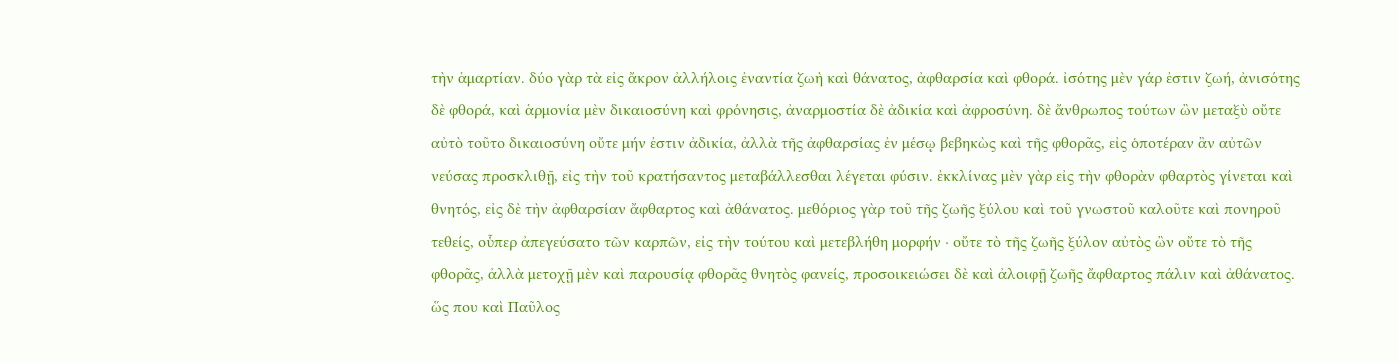τὴν ἁμαρτίαν. δύο γὰρ τὰ εἰς ἄκρον ἀλλήλοις ἐναντία ζωὴ καὶ θάνατος, ἀφθαρσία καὶ φθορά. ἰσότης μὲν γάρ ἐστιν ζωή, ἀνισότης δὲ φθορά, καὶ ἁρμονία μὲν δικαιοσύνη καὶ φρόνησις, ἀναρμοστία δὲ ἀδικία καὶ ἀφροσύνη. δὲ ἄνθρωπος τούτων ὢν μεταξὺ οὔτε αὐτὸ τοῦτο δικαιοσύνη οὔτε μήν ἐστιν ἀδικία, ἀλλὰ τῆς ἀφθαρσίας ἐν μέσῳ βεβηκὼς καὶ τῆς φθορᾶς, εἰς ὁποτέραν ἂν αὐτῶν νεύσας προσκλιθῇ, εἰς τὴν τοῦ κρατήσαντος μεταβάλλεσθαι λέγεται φύσιν. ἐκκλίνας μὲν γὰρ εἰς τὴν φθορὰν φθαρτὸς γίνεται καὶ θνητός, εἰς δὲ τὴν ἀφθαρσίαν ἄφθαρτος καὶ ἀθάνατος. μεθόριος γὰρ τοῦ τῆς ζωῆς ξύλου καὶ τοῦ γνωστοῦ καλοῦτε καὶ πονηροῦ τεθείς, οὗπερ ἀπεγεύσατο τῶν καρπῶν, εἰς τὴν τούτου καὶ μετεβλήθη μορφήν · οὔτε τὸ τῆς ζωῆς ξύλον αὐτὸς ὢν οὔτε τὸ τῆς φθορᾶς, ἀλλὰ μετοχῇ μὲν καὶ παρουσίᾳ φθορᾶς θνητὸς φανείς, προσοικειώσει δὲ καὶ ἀλοιφῇ ζωῆς ἄφθαρτος πάλιν καὶ ἀθάνατος. ὥς που καὶ Παῦλος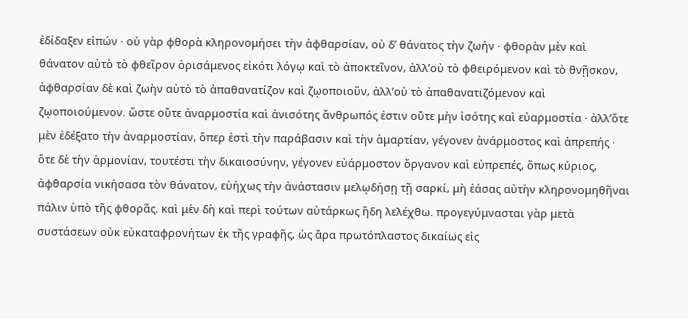ἐδίδαξεν εἰπών · οὐ γὰρ φθορὰ κληρονομήσει τὴν ἀφθαρσίαν, οὐ δ’ θάνατος τὴν ζωήν · φθορὰν μὲν καὶ θάνατον αὐτὸ τὸ φθεῖρον ὁρισάμενος εἰκότι λόγῳ καὶ τὸ ἀποκτεῖνον, ἀλλ’οὐ τὸ φθειρόμενον καὶ τὸ θνῇσκον, ἀφθαρσίαν δὲ καὶ ζωὴν αὐτὸ τὸ ἀπαθανατίζον καὶ ζῳοποιοῦν, ἀλλ’οὐ τὸ ἀπαθανατιζόμενον καὶ ζῳοποιούμενον. ὥστε οὔτε ἀναρμοστία καὶ ἀνισότης ἄνθρωπός ἐστιν οὔτε μὴν ἰσότης καὶ εὐαρμοστία · ἀλλ’ὅτε μὲν ἐδέξατο τὴν ἀναρμοστίαν, ὅπερ ἐστὶ τὴν παράβασιν καὶ τὴν ἁμαρτίαν, γέγονεν ἀνάρμοστος καὶ ἀπρεπής · ὅτε δὲ τὴν ἁρμονίαν, τουτέστι τὴν δικαιοσύνην, γέγονεν εὐάρμοστον ὄργανον καὶ εὐπρεπές, ὅπως κύριος, ἀφθαρσία νικήσασα τὸν θάνατον, εὐήχως τὴν ἀνάστασιν μελῳδήσῃ τῇ σαρκί, μὴ ἐάσας αὐτὴν κληρονομηθῆναι πάλιν ὑπὸ τῆς φθορᾶς. καὶ μὲν δὴ καὶ περὶ τούτων αὐτάρκως ἤδη λελέχθω. προγεγύμνασται γὰρ μετὰ συστάσεων οὐκ εὐκαταφρονήτων ἐκ τῆς γραφῆς, ὡς ἄρα πρωτόπλαστος δικαίως εἰς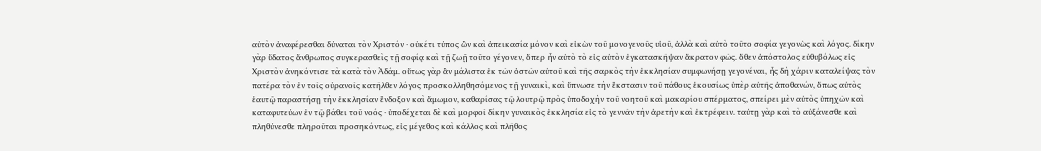αὐτὸν ἀναφέρεσθαι δύναται τὸν Χριστόν · οὐκέτι τύπος ὢν καὶ ἀπεικασία μόνον καὶ εἰκὼν τοῦ μονογενοῦς υἱοῦ, ἀλλὰ καὶ αὐτὸ τοῦτο σοφία γεγονὼς καὶ λόγος. δίκην γὰρ ὕδατος ἄνθρωπος συγκερασθεὶς τῇ σοφίᾳ καὶ τῇ ζωῇ τοῦτο γέγονεν, ὅπερ ἦν αὐτὸ τὸ εἰς αὐτὸν ἐγκατασκῆψαν ἄκρατον φῶς. ὅθεν ἀπόστολος εὐθυβόλως εἰς Χριστὸν ἀνηκόντισε τὰ κατὰ τὸν Ἀδάμ. οὕτως γὰρ ἂν μάλιστα ἐκ τῶν ὀστῶν αὐτοῦ καὶ τῆς σαρκὸς τὴν ἐκκλησίαν συμφωνήσῃ γεγονέναι, ἧς δὴ χάριν καταλείψας τὸν πατέρα τὸν ἐν τοῖς οὐρανοῖς κατῆλθεν λόγος προσκολληθησόμενος τῇ γυναικὶ, καὶ ὕπνωσε τὴν ἔκστασιν τοῦ πάθους ἑκουσίως ὑπὲρ αὐτῆς ἀποθανών, ὅπως αὐτὸς ἑαυτῷ παραστήσῃ τὴν ἐκκλησίαν ἔνδοξον καὶ ἄμωμον, καθαρίσας τῷ λουτρῷ πρὸς ὑποδοχὴν τοῦ νοητοῦ καὶ μακαρίου σπέρματος, σπείρει μὲν αὐτὸς ὑπηχῶν καὶ καταφυτεύων ἐν τῷ βάθει τοῦ νοός · ὑποδέχεται δὲ καὶ μορφοῖ δίκην γυναικὸς ἐκκλησία εἰς τὸ γεννᾶν τὴν ἀρετὴν καὶ ἐκτρέφειν. ταύτῃ γὰρ καὶ τὸ αὐξάνεσθε καὶ πληθύνεσθε πληροῦται προσηκόντως, εἰς μέγεθος καὶ κάλλος καὶ πλῆθος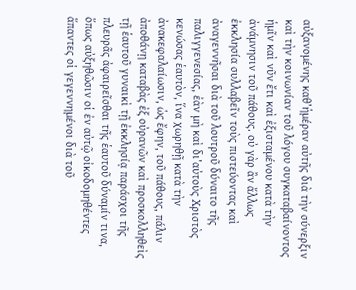αὐξανομένης καθ’ἡμέραν αὐτῆς διὰ τὴν σύνερξιν καὶ τὴν κοινωνίαν τοῦ λόγου συγκαταβαίνοντος ἡμῖν καὶ νῦν ἔτι καὶ ἐξισταμένου κατὰ τὴν ἀνάμνησιν τοῦ πάθους. οὐ γὰρ ἂν ἄλλως ἐκκλησία συλλαβεῖν τοὺς πιστεύοντας καὶ ἀναγεννῆσαι διὰ τοῦ λουτροῦ δύναιτο τῆς παλιγγενεσίας, ἐὰν μὴ καὶ δι’αὐτοὺς Χριστὸς κενώσας ἑαυτὸν, ἵνα χωρηθῇ κατὰ τὴν ἀνακεφαλαίωσιν, ὡς ἔφην, τοῦ πάθους, πάλιν ἀποθάνῃ καταβὰς ἐξ οὐρανῶν καὶ προσκολληθεὶς τῇ ἑαυτοῦ γυναικὶ τῇ ἐκκλησίᾳ παράσχοι τῆς πλευρᾶς ἀφαιρεῖσθαι τῆς ἑαυτοῦ δύναμίν τινα, ὅπως αὐξηθῶσιν οἱ ἐν αὐτῷ οἰκοδομηθέντες ἅπαντες οἱ γεγεννημένοι διὰ τοῦ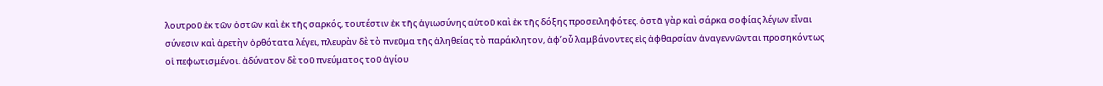λουτροῦ ἐκ τῶν ὀστῶν καὶ ἐκ τῆς σαρκός, τουτέστιν ἐκ τῆς ἁγιωσύνης αὐτοῦ καὶ ἐκ τῆς δόξης προσειληφότες. ὀστᾶ γὰρ καὶ σάρκα σοφίας λέγων εἶναι σύνεσιν καὶ ἀρετὴν ὀρθότατα λέγει, πλευρὰν δὲ τὸ πνεῦμα τῆς ἀληθείας τὸ παράκλητον, ἀφ’οὗ λαμβάνοντες εἰς ἀφθαρσίαν ἀναγεννῶνται προσηκόντως οἱ πεφωτισμένοι. ἀδύνατον δὲ τοῦ πνεύματος τοῦ ἁγίου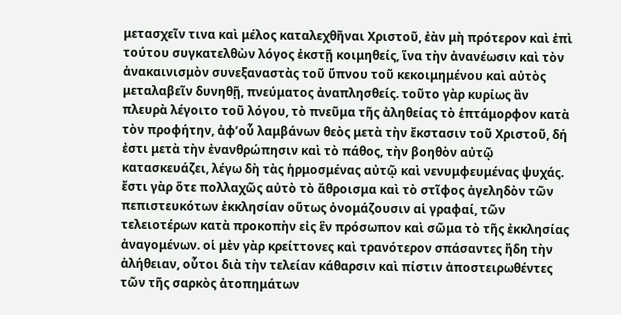μετασχεῖν τινα καὶ μέλος καταλεχθῆναι Χριστοῦ, ἐὰν μὴ πρότερον καὶ ἐπὶ τούτου συγκατελθὼν λόγος ἐκστῇ κοιμηθείς, ἵνα τὴν ἀνανέωσιν καὶ τὸν ἀνακαινισμὸν συνεξαναστὰς τοῦ ὕπνου τοῦ κεκοιμημένου καὶ αὐτὸς μεταλαβεῖν δυνηθῇ, πνεύματος ἀναπλησθείς. τοῦτο γὰρ κυρίως ἂν πλευρὰ λέγοιτο τοῦ λόγου, τὸ πνεῦμα τῆς ἀληθείας τὸ ἑπτάμορφον κατὰ τὸν προφήτην, ἀφ’οὗ λαμβάνων θεὸς μετὰ τὴν ἔκστασιν τοῦ Χριστοῦ, δή ἐστι μετὰ τὴν ἐνανθρώπησιν καὶ τὸ πάθος, τὴν βοηθὸν αὐτῷ κατασκευάζει, λέγω δὴ τὰς ἡρμοσμένας αὐτῷ καὶ νενυμφευμένας ψυχάς. ἔστι γὰρ ὅτε πολλαχῶς αὐτὸ τὸ ἄθροισμα καὶ τὸ στῖφος ἀγεληδὸν τῶν πεπιστευκότων ἐκκλησίαν οὕτως ὀνομάζουσιν αἱ γραφαί, τῶν τελειοτέρων κατὰ προκοπὴν εἰς ἓν πρόσωπον καὶ σῶμα τὸ τῆς ἐκκλησίας ἀναγομένων. οἱ μὲν γὰρ κρείττονες καὶ τρανότερον σπάσαντες ἤδη τὴν ἀλήθειαν, οὗτοι διὰ τὴν τελείαν κάθαρσιν καὶ πίστιν ἀποστειρωθέντες τῶν τῆς σαρκὸς ἀτοπημάτων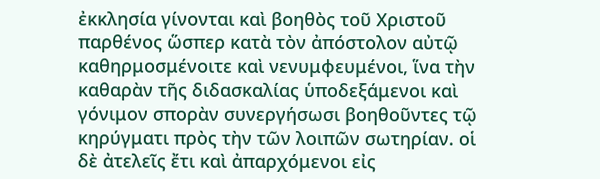ἐκκλησία γίνονται καὶ βοηθὸς τοῦ Χριστοῦ παρθένος ὥσπερ κατὰ τὸν ἀπόστολον αὐτῷ καθηρμοσμένοιτε καὶ νενυμφευμένοι, ἵνα τὴν καθαρὰν τῆς διδασκαλίας ὑποδεξάμενοι καὶ γόνιμον σπορὰν συνεργήσωσι βοηθοῦντες τῷ κηρύγματι πρὸς τὴν τῶν λοιπῶν σωτηρίαν. οἱ δὲ ἀτελεῖς ἔτι καὶ ἀπαρχόμενοι εἰς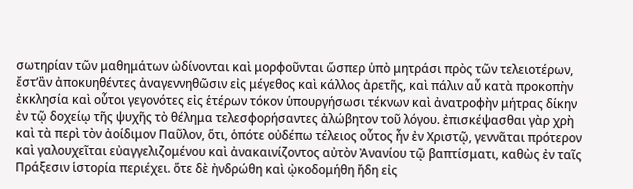σωτηρίαν τῶν μαθημάτων ὠδίνονται καὶ μορφοῦνται ὥσπερ ὑπὸ μητράσι πρὸς τῶν τελειοτέρων, ἔστ’ἂν ἀποκυηθέντες ἀναγεννηθῶσιν εἰς μέγεθος καὶ κάλλος ἀρετῆς, καὶ πάλιν αὖ κατὰ προκοπὴν ἐκκλησία καὶ οὗτοι γεγονότες εἰς ἑτέρων τόκον ὑπουργήσωσι τέκνων καὶ ἀνατροφὴν μήτρας δίκην ἐν τῷ δοχείῳ τῆς ψυχῆς τὸ θέλημα τελεσφορήσαντες ἀλώβητον τοῦ λόγου. ἐπισκέψασθαι γὰρ χρὴ καὶ τὰ περὶ τὸν ἀοίδιμον Παῦλον, ὅτι, ὁπότε οὐδέπω τέλειος οὗτος ἦν ἐν Χριστῷ, γεννᾶται πρότερον καὶ γαλουχεῖται εὐαγγελιζομένου καὶ ἀνακαινίζοντος αὐτὸν Ἀνανίου τῷ βαπτίσματι, καθὼς ἐν ταῖς Πράξεσιν ἱστορία περιέχει. ὅτε δὲ ἠνδρώθη καὶ ᾠκοδομήθη ἤδη εἰς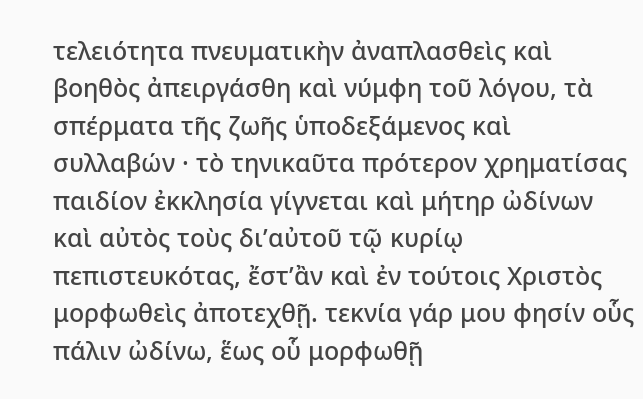τελειότητα πνευματικὴν ἀναπλασθεὶς καὶ βοηθὸς ἀπειργάσθη καὶ νύμφη τοῦ λόγου, τὰ σπέρματα τῆς ζωῆς ὑποδεξάμενος καὶ συλλαβών · τὸ τηνικαῦτα πρότερον χρηματίσας παιδίον ἐκκλησία γίγνεται καὶ μήτηρ ὠδίνων καὶ αὐτὸς τοὺς δι’αὐτοῦ τῷ κυρίῳ πεπιστευκότας, ἔστ’ἂν καὶ ἐν τούτοις Χριστὸς μορφωθεὶς ἀποτεχθῇ. τεκνία γάρ μου φησίν οὗς πάλιν ὠδίνω, ἕως οὗ μορφωθῇ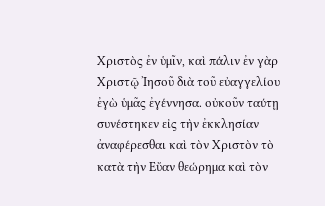Χριστὸς ἐν ὑμῖν, καὶ πάλιν ἐν γὰρ Χριστῷ Ἰησοῦ διὰ τοῦ εὐαγγελίου ἐγὼ ὑμᾶς ἐγέννησα. οὐκοῦν ταύτῃ συνέστηκεν εἰς τὴν ἐκκλησίαν ἀναφέρεσθαι καὶ τὸν Χριστὸν τὸ κατὰ τὴν Εὔαν θεώρημα καὶ τὸν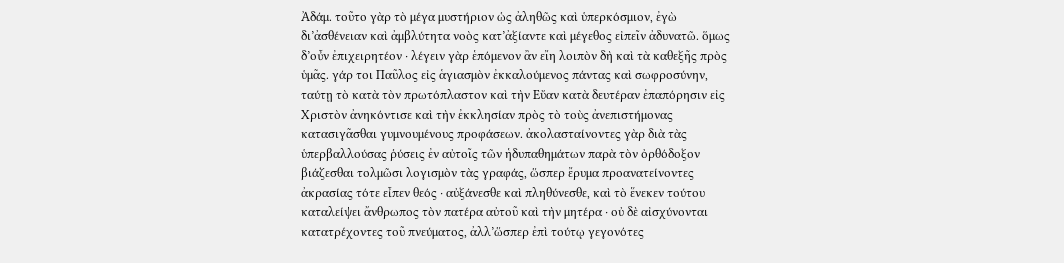Ἀδάμ. τοῦτο γὰρ τὸ μέγα μυστήριον ὡς ἀληθῶς καὶ ὑπερκόσμιον, ἐγὼ δι’ἀσθένειαν καὶ ἀμβλύτητα νοὸς κατ’ἀξίαντε καὶ μέγεθος εἰπεῖν ἀδυνατῶ. ὅμως δ’οὖν ἐπιχειρητέον · λέγειν γὰρ ἑπόμενον ἂν εἴη λοιπὸν δὴ καὶ τὰ καθεξῆς πρὸς ὑμᾶς. γάρ τοι Παῦλος εἰς ἁγιασμὸν ἐκκαλούμενος πάντας καὶ σωφροσύνην, ταύτῃ τὸ κατὰ τὸν πρωτόπλαστον καὶ τὴν Εὔαν κατὰ δευτέραν ἐπαπόρησιν εἰς Χριστὸν ἀνηκόντισε καὶ τὴν ἐκκλησίαν πρὸς τὸ τοὺς ἀνεπιστήμονας κατασιγᾶσθαι γυμνουμένους προφάσεων. ἀκολασταίνοντες γὰρ διὰ τὰς ὑπερβαλλούσας ῥύσεις ἐν αὐτοῖς τῶν ἡδυπαθημάτων παρὰ τὸν ὀρθόδοξον βιάζεσθαι τολμῶσι λογισμὸν τὰς γραφάς, ὥσπερ ἔρυμα προανατείνοντες ἀκρασίας τότε εἶπεν θεός · αὐξάνεσθε καὶ πληθύνεσθε, καὶ τὸ ἕνεκεν τούτου καταλείψει ἄνθρωπος τὸν πατέρα αὐτοῦ καὶ τὴν μητέρα · οὐ δὲ αἰσχύνονται κατατρέχοντες τοῦ πνεύματος, ἀλλ’ὥσπερ ἐπὶ τούτῳ γεγονότες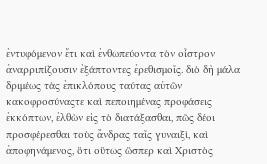ἐντυφόμενον ἔτι καὶ ἐνθωπεύοντα τὸν οἶστρον ἀναρριπίζουσιν ἐξάπτοντες ἐρεθισμοῖς. διὸ δὴ μάλα δριμέως τὰς ἐπικλόπους ταύτας αὐτῶν κακοφροσύναςτε καὶ πεποιημένας προφάσεις ἐκκόπτων, ἐλθὼν εἰς τὸ διατάξασθαι, πῶς δέοι προσφέρεσθαι τοὺς ἄνδρας ταῖς γυναιξὶ, καὶ ἀποφηνάμενος, ὅτι οὕτως ὥσπερ καὶ Χριστὸς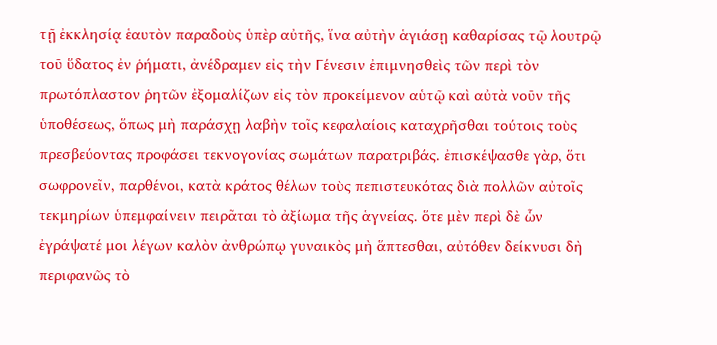τῇ ἐκκλησίᾳ ἑαυτὸν παραδοὺς ὑπὲρ αὐτῆς, ἵνα αὐτὴν ἁγιάσῃ καθαρίσας τῷ λουτρῷ τοῦ ὕδατος ἐν ῥήματι, ἀνέδραμεν εἰς τὴν Γένεσιν ἐπιμνησθεὶς τῶν περὶ τὸν πρωτόπλαστον ῥητῶν ἐξομαλίζων εἰς τὸν προκείμενον αὑτῷ καὶ αὐτὰ νοῦν τῆς ὑποθέσεως, ὅπως μὴ παράσχῃ λαβὴν τοῖς κεφαλαίοις καταχρῆσθαι τούτοις τοὺς πρεσβεύοντας προφάσει τεκνογονίας σωμάτων παρατριβάς. ἐπισκέψασθε γὰρ, ὅτι σωφρονεῖν, παρθένοι, κατὰ κράτος θέλων τοὺς πεπιστευκότας διὰ πολλῶν αὐτοῖς τεκμηρίων ὑπεμφαίνειν πειρᾶται τὸ ἀξίωμα τῆς ἁγνείας. ὅτε μὲν περὶ δὲ ὧν ἐγράψατέ μοι λέγων καλὸν ἀνθρώπῳ γυναικὸς μὴ ἅπτεσθαι, αὐτόθεν δείκνυσι δὴ περιφανῶς τὸ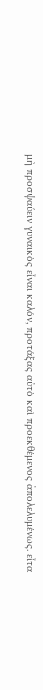μὴ προσψαύειν γυναικὸς εἶναι καλόν, προτάξας αὐτὸ καὶ προεκθέμενος ἀπολελυμένως. εἶτα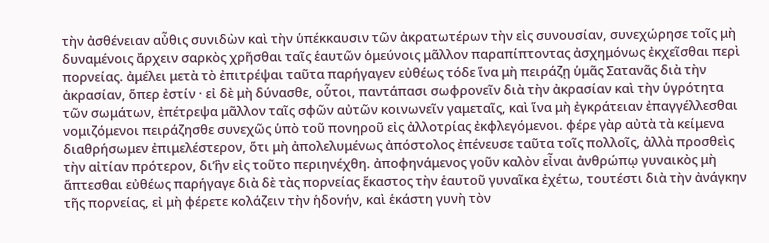τὴν ἀσθένειαν αὖθις συνιδὼν καὶ τὴν ὑπέκκαυσιν τῶν ἀκρατωτέρων τὴν εἰς συνουσίαν, συνεχώρησε τοῖς μὴ δυναμένοις ἄρχειν σαρκὸς χρῆσθαι ταῖς ἑαυτῶν ὁμεύνοις μᾶλλον παραπίπτοντας ἀσχημόνως ἐκχεῖσθαι περὶ πορνείας. ἀμέλει μετὰ τὸ ἐπιτρέψαι ταῦτα παρήγαγεν εὐθέως τόδε ἵνα μὴ πειράζῃ ὑμᾶς Σατανᾶς διὰ τὴν ἀκρασίαν, ὅπερ ἐστίν · εἰ δὲ μὴ δύνασθε, οὗτοι, παντάπασι σωφρονεῖν διὰ τὴν ἀκρασίαν καὶ τὴν ὑγρότητα τῶν σωμάτων, ἐπέτρεψα μᾶλλον ταῖς σφῶν αὐτῶν κοινωνεῖν γαμεταῖς, καὶ ἵνα μὴ ἐγκράτειαν ἐπαγγέλλεσθαι νομιζόμενοι πειράζησθε συνεχῶς ὑπὸ τοῦ πονηροῦ εἰς ἀλλοτρίας ἐκφλεγόμενοι. φέρε γὰρ αὐτὰ τὰ κείμενα διαθρήσωμεν ἐπιμελέστερον, ὅτι μὴ ἀπολελυμένως ἀπόστολος ἐπένευσε ταῦτα τοῖς πολλοῖς, ἀλλὰ προσθεὶς τὴν αἰτίαν πρότερον, δι’ἣν εἰς τοῦτο περιηνέχθη. ἀποφηνάμενος γοῦν καλὸν εἶναι ἀνθρώπῳ γυναικὸς μὴ ἅπτεσθαι εὐθέως παρήγαγε διὰ δὲ τὰς πορνείας ἕκαστος τὴν ἑαυτοῦ γυναῖκα ἐχέτω, τουτέστι διὰ τὴν ἀνάγκην τῆς πορνείας, εἰ μὴ φέρετε κολάζειν τὴν ἡδονήν, καὶ ἑκάστη γυνὴ τὸν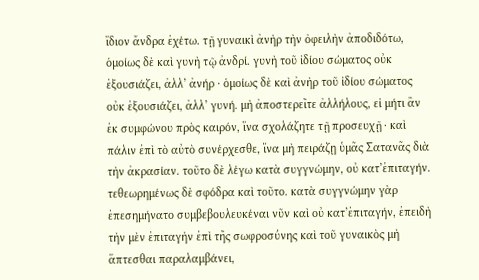ἴδιον ἄνδρα ἐχέτω. τῇ γυναικὶ ἀνὴρ τὴν ὀφειλὴν ἀποδιδότω, ὁμοίως δὲ καὶ γυνὴ τῷ ἀνδρί. γυνὴ τοῦ ἰδίου σώματος οὐκ ἐξουσιάζει, ἀλλ’ ἀνήρ · ὁμοίως δὲ καὶ ἀνὴρ τοῦ ἰδίου σώματος οὐκ ἐξουσιάζει, ἀλλ’ γυνή. μὴ ἀποστερεῖτε ἀλλήλους, εἰ μήτι ἂν ἐκ συμφώνου πρὸς καιρόν, ἵνα σχολάζητε τῇ προσευχῇ · καὶ πάλιν ἐπὶ τὸ αὐτὸ συνέρχεσθε, ἵνα μὴ πειράζῃ ὑμᾶς Σατανᾶς διὰ τὴν ἀκρασίαν. τοῦτο δὲ λέγω κατὰ συγγνώμην, οὐ κατ’ἐπιταγήν. τεθεωρημένως δὲ σφόδρα καὶ τοῦτο. κατὰ συγγνώμην γὰρ ἐπεσημήνατο συμβεβουλευκέναι νῦν καὶ οὐ κατ’ἐπιταγήν, ἐπειδὴ τὴν μὲν ἐπιταγὴν ἐπὶ τῆς σωφροσύνης καὶ τοῦ γυναικὸς μὴ ἅπτεσθαι παραλαμβάνει,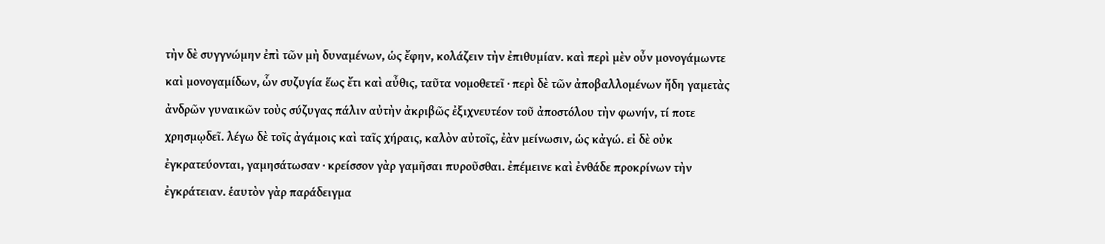τὴν δὲ συγγνώμην ἐπὶ τῶν μὴ δυναμένων, ὡς ἔφην, κολάζειν τὴν ἐπιθυμίαν. καὶ περὶ μὲν οὖν μονογάμωντε καὶ μονογαμίδων, ὧν συζυγία ἕως ἔτι καὶ αὖθις, ταῦτα νομοθετεῖ · περὶ δὲ τῶν ἀποβαλλομένων ἤδη γαμετὰς ἀνδρῶν γυναικῶν τοὺς σύζυγας πάλιν αὐτὴν ἀκριβῶς ἐξιχνευτέον τοῦ ἀποστόλου τὴν φωνήν, τί ποτε χρησμῳδεῖ. λέγω δὲ τοῖς ἀγάμοις καὶ ταῖς χήραις, καλὸν αὐτοῖς, ἐὰν μείνωσιν, ὡς κἀγώ. εἰ δὲ οὐκ ἐγκρατεύονται, γαμησάτωσαν · κρείσσον γὰρ γαμῆσαι πυροῦσθαι. ἐπέμεινε καὶ ἐνθάδε προκρίνων τὴν ἐγκράτειαν. ἑαυτὸν γὰρ παράδειγμα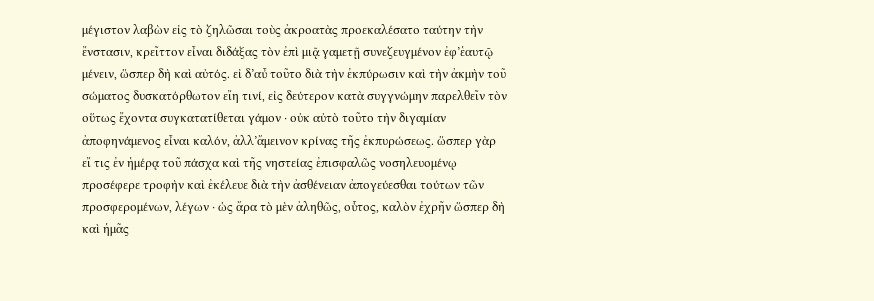μέγιστον λαβὼν εἰς τὸ ζηλῶσαι τοὺς ἀκροατὰς προεκαλέσατο ταύτην τὴν ἔνστασιν, κρεῖττον εἶναι διδάξας τὸν ἐπὶ μιᾷ γαμετῇ συνεζευγμένον ἐφ’ἑαυτῷ μένειν, ὥσπερ δὴ καὶ αὐτός. εἰ δ’αὖ τοῦτο διὰ τὴν ἐκπύρωσιν καὶ τὴν ἀκμὴν τοῦ σώματος δυσκατόρθωτον εἴη τινί, εἰς δεύτερον κατὰ συγγνώμην παρελθεῖν τὸν οὕτως ἔχοντα συγκατατίθεται γάμον · οὐκ αὐτὸ τοῦτο τὴν διγαμίαν ἀποφηνάμενος εἶναι καλόν, ἀλλ’ἄμεινον κρίνας τῆς ἐκπυρώσεως. ὥσπερ γὰρ εἴ τις ἐν ἡμέρᾳ τοῦ πάσχα καὶ τῆς νηστείας ἐπισφαλῶς νοσηλευομένῳ προσέφερε τροφὴν καὶ ἐκέλευε διὰ τὴν ἀσθένειαν ἀπογεύεσθαι τούτων τῶν προσφερομένων, λέγων · ὡς ἄρα τὸ μὲν ἀληθῶς, οὗτος, καλὸν ἐχρῆν ὥσπερ δὴ καὶ ἡμᾶς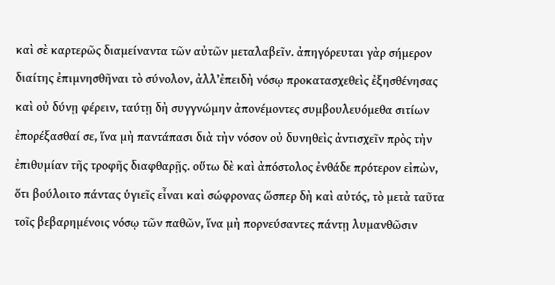καὶ σὲ καρτερῶς διαμείναντα τῶν αὐτῶν μεταλαβεῖν. ἀπηγόρευται γὰρ σήμερον διαίτης ἐπιμνησθῆναι τὸ σύνολον, ἀλλ’ἐπειδὴ νόσῳ προκατασχεθεὶς ἐξησθένησας καὶ οὐ δύνῃ φέρειν, ταύτῃ δὴ συγγνώμην ἀπονέμοντες συμβουλευόμεθα σιτίων ἐπορέξασθαί σε, ἵνα μὴ παντάπασι διὰ τὴν νόσον οὐ δυνηθεὶς ἀντισχεῖν πρὸς τὴν ἐπιθυμίαν τῆς τροφῆς διαφθαρῇς. οὕτω δὲ καὶ ἀπόστολος ἐνθάδε πρότερον εἰπὼν, ὅτι βούλοιτο πάντας ὑγιεῖς εἶναι καὶ σώφρονας ὥσπερ δὴ καὶ αὐτός, τὸ μετὰ ταῦτα τοῖς βεβαρημένοις νόσῳ τῶν παθῶν, ἵνα μὴ πορνεύσαντες πάντῃ λυμανθῶσιν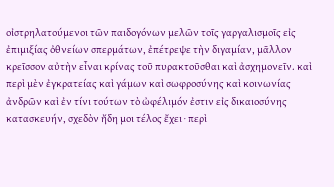οἰστρηλατούμενοι τῶν παιδογόνων μελῶν τοῖς γαργαλισμοῖς εἰς ἐπιμιξίας ὀθνείων σπερμάτων, ἐπέτρεψε τὴν διγαμίαν, μᾶλλον κρεῖσσον αὐτὴν εἶναι κρίνας τοῦ πυρακτοῦσθαι καὶ ἀσχημονεῖν. καὶ περὶ μὲν ἐγκρατείας καὶ γάμων καὶ σωφροσύνης καὶ κοινωνίας ἀνδρῶν καὶ ἐν τίνι τούτων τὸ ὠφέλιμόν ἐστιν εἰς δικαιοσύνης κατασκευήν, σχεδὸν ἤδη μοι τέλος ἔχει · περὶ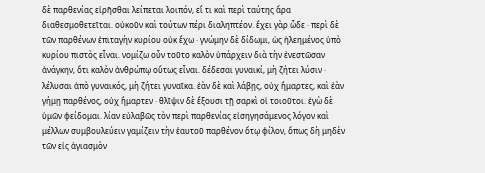δὲ παρθενίας εἰρῆσθαι λείπεται λοιπόν, εἴ τι καὶ περὶ ταύτης ἄρα διαθεσμοθετεῖται. οὐκοῦν καὶ τούτων πέρι διαληπτέον. ἔχει γὰρ ὧδε · περὶ δὲ τῶν παρθένων ἐπιταγὴν κυρίου οὐκ ἔχω · γνώμην δὲ δίδωμι, ὡς ἠλεημένος ὑπὸ κυρίου πιστὸς εἶναι. νομίζω οὖν τοῦτο καλὸν ὑπάρχειν διὰ τὴν ἐνεστῶσαν ἀνάγκην, ὅτι καλὸν ἀνθρώπῳ οὕτως εἶναι. δέδεσαι γυναικί, μὴ ζήτει λύσιν · λέλυσαι ἀπὸ γυναικός, μὴ ζήτει γυναῖκα. ἐὰν δὲ καὶ λάβῃς, οὐχ ἥμαρτες, καὶ ἐὰν γήμῃ παρθένος, οὐχ ἥμαρτεν · θλῖψιν δὲ ἕξουσι τῇ σαρκὶ οἱ τοιοῦτοι. ἐγὼ δὲ ὑμῶν φείδομαι. λίαν εὐλαβῶς τὸν περὶ παρθενίας εἰσηγησάμενος λόγον καὶ μέλλων συμβουλεύειν γαμίζειν τὴν ἑαυτοῦ παρθένον ὅτῳ φίλον, ὅπως δὴ μηδὲν τῶν εἰς ἁγιασμὸν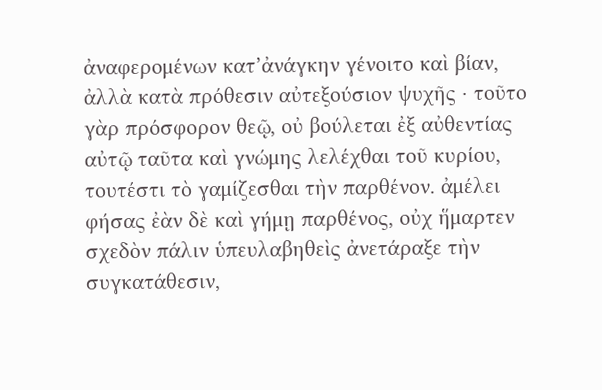ἀναφερομένων κατ’ἀνάγκην γένοιτο καὶ βίαν, ἀλλὰ κατὰ πρόθεσιν αὐτεξούσιον ψυχῆς · τοῦτο γὰρ πρόσφορον θεῷ, οὐ βούλεται ἐξ αὐθεντίας αὐτῷ ταῦτα καὶ γνώμης λελέχθαι τοῦ κυρίου, τουτέστι τὸ γαμίζεσθαι τὴν παρθένον. ἀμέλει φήσας ἐὰν δὲ καὶ γήμῃ παρθένος, οὐχ ἥμαρτεν σχεδὸν πάλιν ὑπευλαβηθεὶς ἀνετάραξε τὴν συγκατάθεσιν,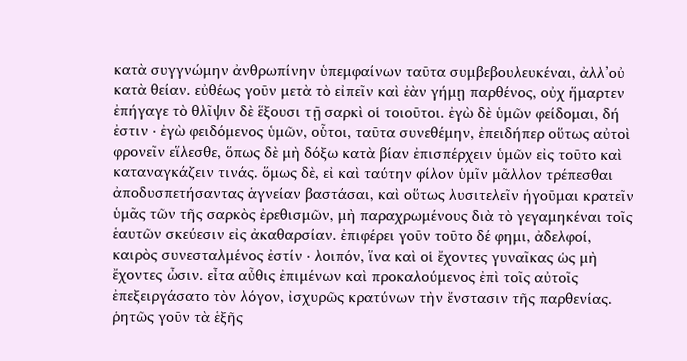κατὰ συγγνώμην ἀνθρωπίνην ὑπεμφαίνων ταῦτα συμβεβουλευκέναι, ἀλλ’οὐ κατὰ θείαν. εὐθέως γοῦν μετὰ τὸ εἰπεῖν καὶ ἐὰν γήμῃ παρθένος, οὐχ ἥμαρτεν ἐπήγαγε τὸ θλῖψιν δὲ ἕξουσι τῇ σαρκὶ οἱ τοιοῦτοι. ἐγὼ δὲ ὑμῶν φείδομαι, δή ἐστιν · ἐγὼ φειδόμενος ὑμῶν, οὗτοι, ταῦτα συνεθέμην, ἐπειδήπερ οὕτως αὐτοὶ φρονεῖν εἵλεσθε, ὅπως δὲ μὴ δόξω κατὰ βίαν ἐπισπέρχειν ὑμῶν εἰς τοῦτο καὶ καταναγκάζειν τινάς. ὅμως δὲ, εἰ καὶ ταύτην φίλον ὑμῖν μᾶλλον τρέπεσθαι ἀποδυσπετήσαντας ἁγνείαν βαστάσαι, καὶ οὕτως λυσιτελεῖν ἡγοῦμαι κρατεῖν ὑμᾶς τῶν τῆς σαρκὸς ἐρεθισμῶν, μὴ παραχρωμένους διὰ τὸ γεγαμηκέναι τοῖς ἑαυτῶν σκεύεσιν εἰς ἀκαθαρσίαν. ἐπιφέρει γοῦν τοῦτο δέ φημι, ἀδελφοί, καιρὸς συνεσταλμένος ἐστίν · λοιπόν, ἵνα καὶ οἱ ἔχοντες γυναῖκας ὡς μὴ ἔχοντες ὦσιν. εἶτα αὖθις ἐπιμένων καὶ προκαλούμενος ἐπὶ τοῖς αὐτοῖς ἐπεξειργάσατο τὸν λόγον, ἰσχυρῶς κρατύνων τὴν ἔνστασιν τῆς παρθενίας. ῥητῶς γοῦν τὰ ἑξῆς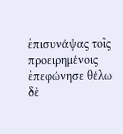ἐπισυνάψας τοῖς προειρημένοις ἐπεφώνησε θέλω δὲ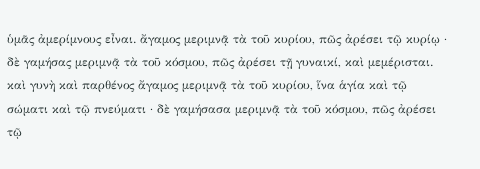ὑμᾶς ἀμερίμνους εἶναι. ἄγαμος μεριμνᾷ τὰ τοῦ κυρίου, πῶς ἀρέσει τῷ κυρίῳ · δὲ γαμήσας μεριμνᾷ τὰ τοῦ κόσμου, πῶς ἀρέσει τῇ γυναικί, καὶ μεμέρισται. καὶ γυνὴ καὶ παρθένος ἄγαμος μεριμνᾷ τὰ τοῦ κυρίου, ἵνα ἁγία καὶ τῷ σώματι καὶ τῷ πνεύματι · δὲ γαμήσασα μεριμνᾷ τὰ τοῦ κόσμου, πῶς ἀρέσει τῷ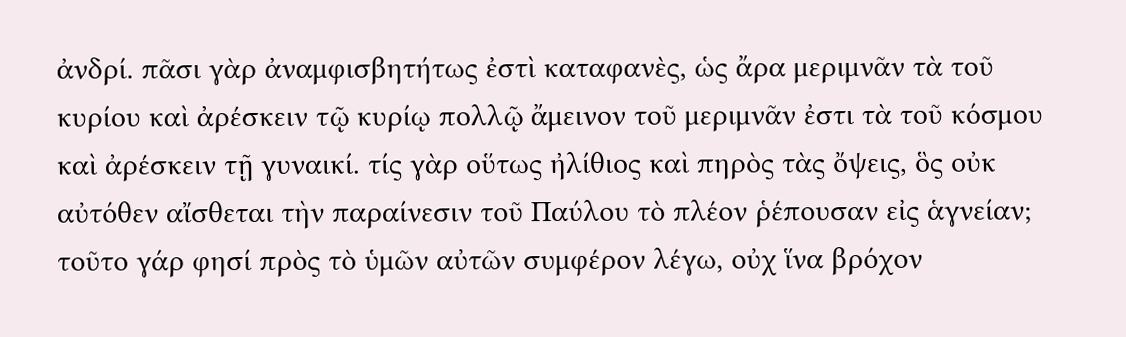ἀνδρί. πᾶσι γὰρ ἀναμφισβητήτως ἐστὶ καταφανὲς, ὡς ἄρα μεριμνᾶν τὰ τοῦ κυρίου καὶ ἀρέσκειν τῷ κυρίῳ πολλῷ ἄμεινον τοῦ μεριμνᾶν ἐστι τὰ τοῦ κόσμου καὶ ἀρέσκειν τῇ γυναικί. τίς γὰρ οὕτως ἠλίθιος καὶ πηρὸς τὰς ὄψεις, ὃς οὐκ αὐτόθεν αἴσθεται τὴν παραίνεσιν τοῦ Παύλου τὸ πλέον ῥέπουσαν εἰς ἁγνείαν; τοῦτο γάρ φησί πρὸς τὸ ὑμῶν αὐτῶν συμφέρον λέγω, οὐχ ἵνα βρόχον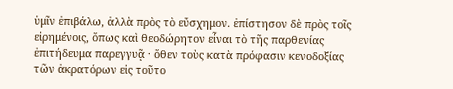ὑμῖν ἐπιβάλω, ἀλλὰ πρὸς τὸ εὔσχημον. ἐπίστησον δὲ πρὸς τοῖς εἰρημένοις, ὅπως καὶ θεοδώρητον εἶναι τὸ τῆς παρθενίας ἐπιτήδευμα παρεγγυᾷ · ὅθεν τοὺς κατὰ πρόφασιν κενοδοξίας τῶν ἀκρατόρων εἰς τοῦτο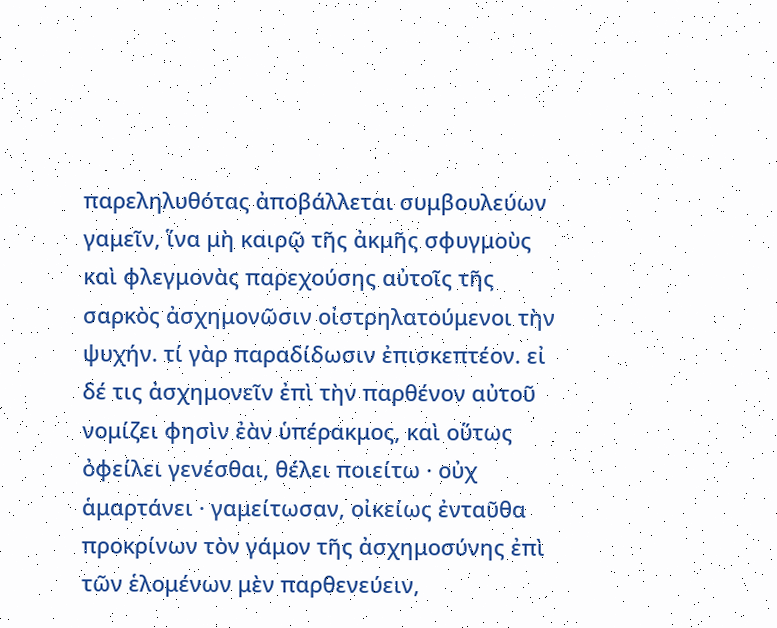παρεληλυθότας ἀποβάλλεται συμβουλεύων γαμεῖν, ἵνα μὴ καιρῷ τῆς ἀκμῆς σφυγμοὺς καὶ φλεγμονὰς παρεχούσης αὐτοῖς τῆς σαρκὸς ἀσχημονῶσιν οἰστρηλατούμενοι τὴν ψυχήν. τί γὰρ παραδίδωσιν ἐπισκεπτέον. εἰ δέ τις ἀσχημονεῖν ἐπὶ τὴν παρθένον αὐτοῦ νομίζει φησὶν ἐὰν ὑπέρακμος, καὶ οὕτως ὀφείλει γενέσθαι, θέλει ποιείτω · οὐχ ἁμαρτάνει · γαμείτωσαν, οἰκείως ἐνταῦθα προκρίνων τὸν γάμον τῆς ἀσχημοσύνης ἐπὶ τῶν ἑλομένων μὲν παρθενεύειν,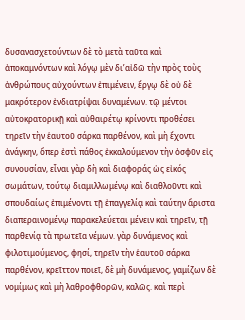δυσανασχετούντων δὲ τὸ μετὰ ταῦτα καὶ ἀποκαμνόντων καὶ λόγῳ μὲν δι’αἰδῶ τὴν πρὸς τοὺς ἀνθρώπους αὐχούντων ἐπιμένειν, ἔργῳ δὲ οὐ δὲ μακρότερον ἐνδιατρίψαι δυναμένων. τῷ μέντοι αὐτοκρατορικῇ καὶ αὐθαιρέτῳ κρίνοντι προθέσει τηρεῖν τὴν ἑαυτοῦ σάρκα παρθένον, καὶ μὴ ἔχοντι ἀνάγκην, ὅπερ ἐστὶ πάθος ἐκκαλούμενον τὴν ὀσφῦν εἰς συνουσίαν, εἶναι γὰρ δὴ καὶ διαφοράς ὡς εἰκός σωμάτων, τούτῳ διαμιλλωμένῳ καὶ διαθλοῦντι καὶ σπουδαίως ἐπιμένοντι τῇ ἐπαγγελίᾳ καὶ ταύτην ἄριστα διαπεραινομένῳ παρακελεύεται μένειν καὶ τηρεῖν, τῇ παρθενίᾳ τὰ πρωτεῖα νέμων. γὰρ δυνάμενος καὶ φιλοτιμούμενος, φησί, τηρεῖν τὴν ἑαυτοῦ σάρκα παρθένον, κρεῖττον ποιεῖ, δὲ μὴ δυνάμενος, γαμίζων δὲ νομίμως καὶ μὴ λαθροφθορῶν, καλῶς. καὶ περὶ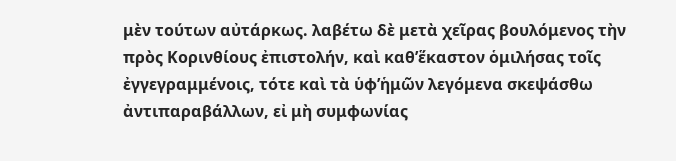μὲν τούτων αὐτάρκως. λαβέτω δὲ μετὰ χεῖρας βουλόμενος τὴν πρὸς Κορινθίους ἐπιστολήν, καὶ καθ’ἕκαστον ὁμιλήσας τοῖς ἐγγεγραμμένοις, τότε καὶ τὰ ὑφ’ἡμῶν λεγόμενα σκεψάσθω ἀντιπαραβάλλων, εἰ μὴ συμφωνίας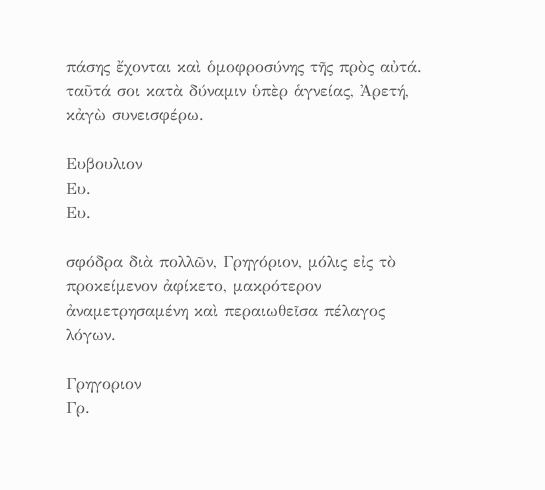πάσης ἔχονται καὶ ὁμοφροσύνης τῆς πρὸς αὐτά. ταῦτά σοι κατὰ δύναμιν ὑπὲρ ἁγνείας, Ἀρετή, κἀγὼ συνεισφέρω.

Ευβουλιον
Ευ.
Ευ.

σφόδρα διὰ πολλῶν, Γρηγόριον, μόλις εἰς τὸ προκείμενον ἀφίκετο, μακρότερον ἀναμετρησαμένη καὶ περαιωθεῖσα πέλαγος λόγων.

Γρηγοριον
Γρ.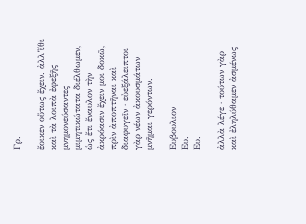Γρ.

ἔοικεν οὕτως ἔχειν. ἀλλ’ἴθι καὶ τὰ λοιπὰ ἐφεξῆς μνημονεύσαντες μιμητικώτατα διέλθωμεν, ὡς ἔτι ἔναυλον τὴν ἀκρόασιν ἔχειν μοι δοκῶ, πρὶν ἀποπτῆναι καὶ διαφυγεῖν · εὐεξάλειπτοι γὰρ νέων ἀκουσμάτων μνῆμαι γερόντων.

Ευβουλιον
Ευ.
Ευ.

ἀλλὰ λέγε · τούτων γὰρ καὶ ἐληλύθαμεν ἀσμένως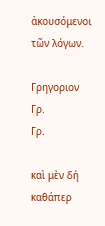ἀκουσόμενοι τῶν λόγων.

Γρηγοριον
Γρ.
Γρ.

καὶ μὲν δή καθάπερ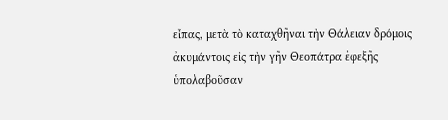εἶπας, μετὰ τὸ καταχθῆναι τὴν Θάλειαν δρόμοις ἀκυμάντοις εἰς τὴν γῆν Θεοπάτρα ἐφεξῆς ὑπολαβοῦσαν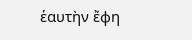ἑαυτὴν ἔφη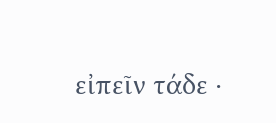εἰπεῖν τάδε ·